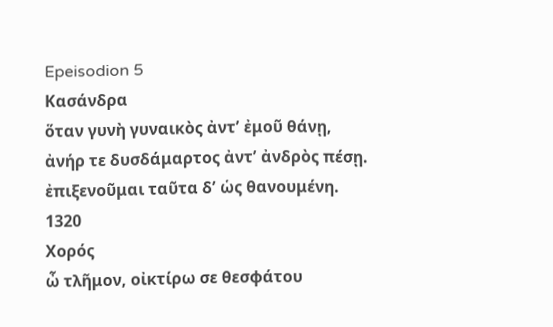Epeisodion 5
Κασάνδρα
ὅταν γυνὴ γυναικὸς ἀντʼ ἐμοῦ θάνῃ,
ἀνήρ τε δυσδάμαρτος ἀντʼ ἀνδρὸς πέσῃ.
ἐπιξενοῦμαι ταῦτα δʼ ὡς θανουμένη.
1320
Χορός
ὦ τλῆμον, οἰκτίρω σε θεσφάτου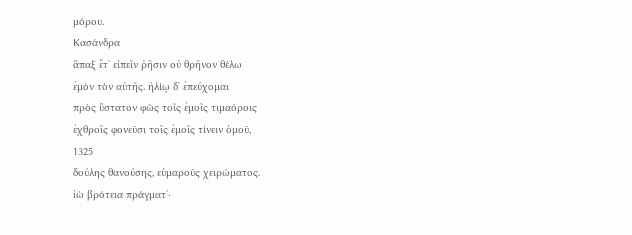μόρου.
Κασάνδρα
ἅπαξ ἔτʼ εἰπεῖν ῥῆσιν οὐ θρῆνον θέλω
ἐμὸν τὸν αὐτῆς. ἡλίῳ δʼ ἐπεύχομαι
πρὸς ὕστατον φῶς τοῖς ἐμοῖς τιμαόροις
ἐχθροῖς φονεῦσι τοῖς ἐμοῖς τίνειν ὁμοῦ,
1325
δούλης θανούσης, εὐμαροῦς χειρώματος.
ἰὼ βρότεια πράγματʼ·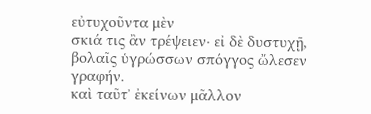εὐτυχοῦντα μὲν
σκιά τις ἂν τρέψειεν· εἰ δὲ δυστυχῇ,
βολαῖς ὑγρώσσων σπόγγος ὤλεσεν γραφήν.
καὶ ταῦτʼ ἐκείνων μᾶλλον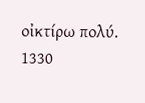οἰκτίρω πολύ.
1330